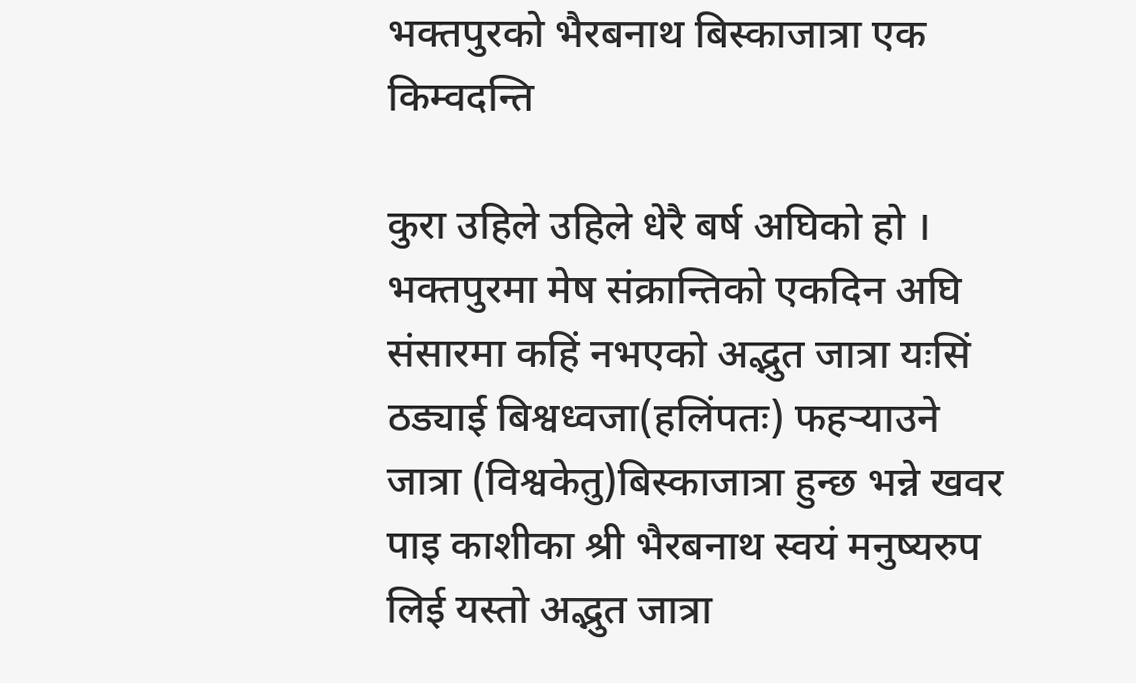भक्तपुरको भैरबनाथ बिस्काजात्रा एक किम्वदन्ति

कुरा उहिले उहिले धेरै बर्ष अघिको हो । भक्तपुरमा मेष संक्रान्तिको एकदिन अघि संसारमा कहिं नभएको अद्भुत जात्रा यःसिं ठड्याई बिश्वध्वजा(हलिंपतः) फहर्‍याउने जात्रा (विश्वकेतु)बिस्काजात्रा हुन्छ भन्ने खवर पाइ काशीका श्री भैरबनाथ स्वयं मनुष्यरुप लिई यस्तो अद्भुत जात्रा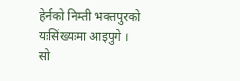हेर्नको निम्ती भक्तपुरको यःसिंख्यःमा आइपुगे । सो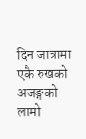दिन जात्रामा एकै रुखको अजङ्गको लामो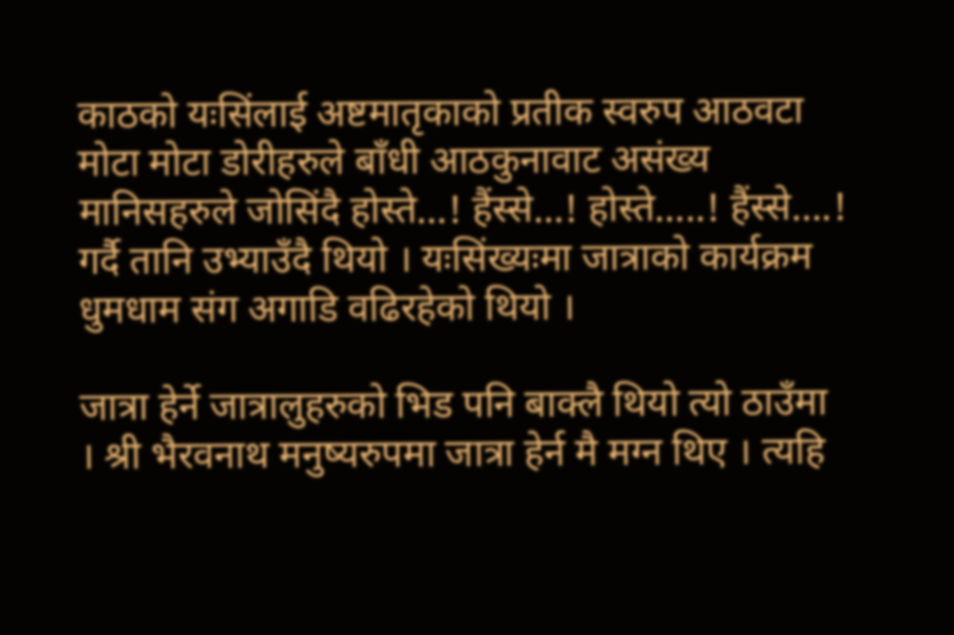काठको यःसिंलाई अष्टमातृकाको प्रतीक स्वरुप आठवटा मोटा मोटा डोरीहरुले बाँधी आठकुनावाट असंख्य मानिसहरुले जोसिंदै होस्ते…! हैंस्से…! होस्ते…..! हैंस्से….! गर्दै तानि उभ्याउँदै थियो । यःसिंख्यःमा जात्राको कार्यक्रम धुमधाम संग अगाडि वढिरहेको थियो ।

जात्रा हेर्ने जात्रालुहरुको भिड पनि बाक्लै थियो त्यो ठाउँमा । श्री भैरवनाथ मनुष्यरुपमा जात्रा हेर्न मै मग्न थिए । त्यहि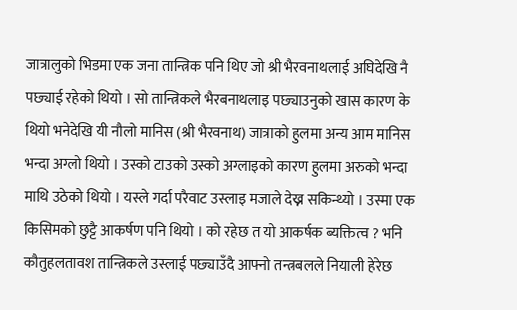जात्रालुको भिडमा एक जना तान्त्रिक पनि थिए जो श्री भैरवनाथलाई अघिदेखि नै पछ्याई रहेको थियो । सो तान्त्रिकले भैरबनाथलाइ पछ्याउनुको खास कारण के थियो भनेदेखि यी नौलो मानिस (श्री भैरवनाथ) जात्राको हुलमा अन्य आम मानिस भन्दा अग्लो थियो । उस्को टाउको उस्को अग्लाइको कारण हुलमा अरुको भन्दा माथि उठेको थियो । यस्ले गर्दा परैवाट उस्लाइ मजाले देख्न सकिन्थ्यो । उस्मा एक किसिमको छुट्टै आकर्षण पनि थियो । को रहेछ त यो आकर्षक ब्यक्तित्व ? भनि कौतुहलतावश तान्त्रिकले उस्लाई पछ्याउँदै आफ्नो तन्त्रबलले नियाली हेरेछ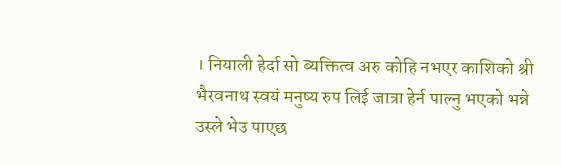। नियाली हेर्दा सो ब्यक्तित्व अरु कोहि नभएर काशिको श्री भैरवनाथ स्वयं मनुष्य रुप लिई जात्रा हेर्न पाल्नु भएको भन्ने उस्ले भेउ पाएछ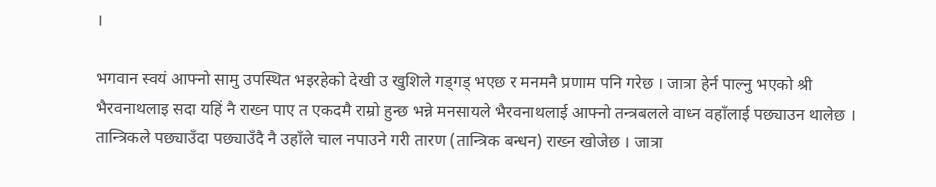।

भगवान स्वयं आफ्नो सामु उपस्थित भइरहेको देखी उ खुशिले गड्गड् भएछ र मनमनै प्रणाम पनि गरेछ । जात्रा हेर्न पाल्नु भएको श्री भैरवनाथलाइ सदा यहिं नै राख्न पाए त एकदमै राम्रो हुन्छ भन्ने मनसायले भैरवनाथलाई आफ्नो तन्त्रबलले वाध्न वहाँलाई पछ्याउन थालेछ । तान्त्रिकले पछ्याउँदा पछ्याउँदै नै उहाँले चाल नपाउने गरी तारण (तान्त्रिक बन्धन) राख्न खोजेछ । जात्रा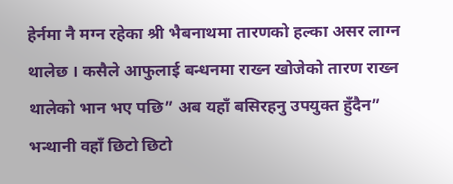हेर्नमा नै मग्न रहेका श्री भैबनाथमा तारणको हल्का असर लाग्न थालेछ । कसैले आफुलाई बन्धनमा राख्न खोजेको तारण राख्न थालेको भान भए पछि” अब यहाँ बसिरहनु उपयुक्त हुँदैन” भन्थानी वहाँ छिटो छिटो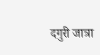दगुरी जात्रा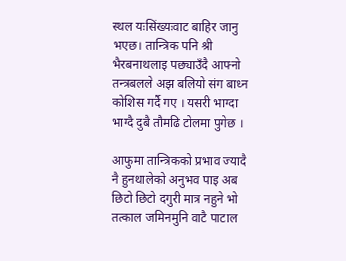स्थल यःसिंख्यःवाट बाहिर जानु भएछ। तान्त्रिक पनि श्री भैरबनाथलाइ पछ्याउँदै आफ्नो तन्त्रबलले अझ बलियो संग बाध्न कोशिस गर्दै गए । यसरी भाग्दा भाग्दै दुबै तौमढि टोलमा पुगेछ ।

आफुमा तान्त्रिकको प्रभाव ज्यादै नै हुनथालेको अनुभव पाइ अब छिटो छिटो दगुरी मात्र नहुने भो तत्काल जमिनमुनि वाटै पाटाल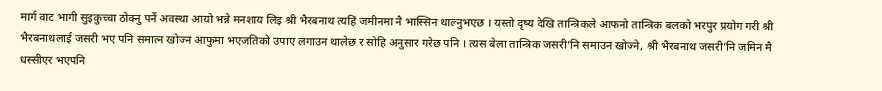मार्ग वाट भागी सुइकुच्चा ठोक्नु पर्ने अवस्था आयो भन्ने मनशाय लिइ श्री भैरबनाथ त्यहिं जमीनमा नै भास्सिन थाल्नुभएछ । यस्तो दृष्य देखि तान्त्रिकले आफनो तान्त्रिक बलको भरपुर प्रयोग गरी श्री भैरबनाथलाई जसरी भए पनि समात्न खोज्न आफुमा भएजतिको उपाए लगाउन थालेछ र सोहि अनुसार गरेछ पनि । त्यस बेला तान्त्रिक जसरी’नि समाउन खोज्ने, श्री भैरबनाथ जसरी’नि जमिन मै धस्सीएर भएपनि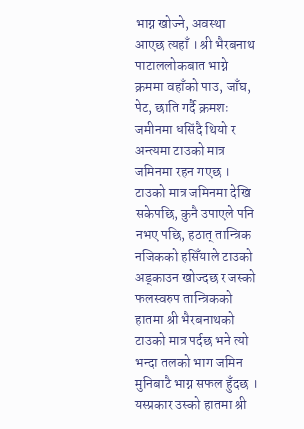भाग्न खोज्ने, अवस्था आएछ त्यहाँ । श्री भैरबनाथ पाटाललोकबात भाग्ने क्रममा वहाँको पाउ, जाँघ, पेट, छाति गर्दै क्रमशः जमीनमा धसिंदै थियो र अन्त्यमा टाउको मात्र जमिनमा रहन गएछ । टाउको मात्र जमिनमा देखि सकेपछि, कुनै उपाएले पनि नभए पछि, हठात् तान्त्रिक नजिकको हसिँयाले टाउको अड्काउन खोज्दछ र जस्को फलस्वरुप तान्त्रिकको हातमा श्री भैरबनाथको टाउको मात्र पर्दछ भने त्यो भन्दा तलको भाग जमिन मुनिबाटै भाग्न सफल हुँदछ । यस्प्रकार उस्को हातमा श्री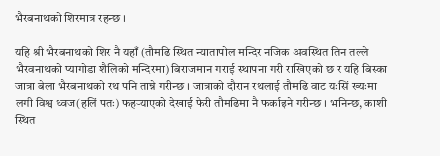भैरबनाथको शिरमात्र रहन्छ ।

यहि श्री भैरबनाथको शिर नै यहाँ (तौमढि स्थित न्यातापोल मन्दिर नजिक अवस्थित तिन तल्ले भैरवनाथको प्यागोडा शैलिको मन्दिरमा) बिराजमान गराई स्थापना गरी राखिएको छ र यहि बिस्का जात्रा बेला भैरबनाथको रथ पनि तान्ने गरीन्छ । जात्राको दौरान रथलाई तौमढि वाट यःसिं ख्यःमा लगी विश्व ध्वज(हलिं पतः) फहर्‍याएको देखाई फेरी तौमढिमा नै फर्काइने गरीन्छ । भनिन्छ, काशी स्थित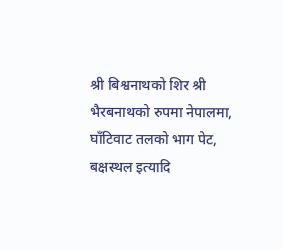श्री बिश्वनाथको शिर श्री भैरबनाथको रुपमा नेपालमा, घाँटिवाट तलको भाग पेट, बक्षस्थल इत्यादि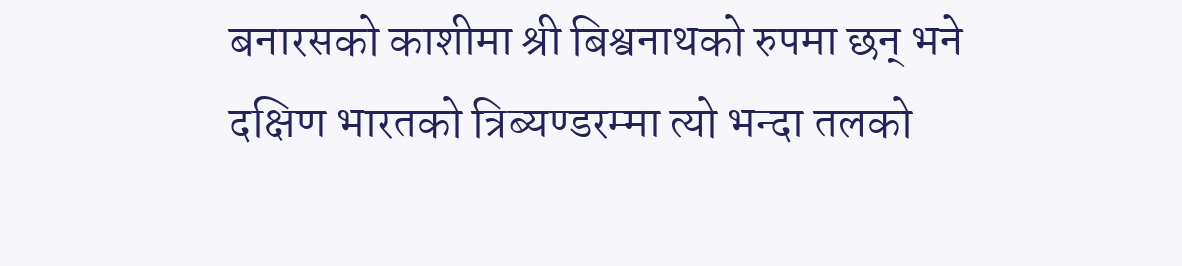बनारसको काशीमा श्री बिश्वनाथको रुपमा छन् भने दक्षिण भारतको त्रिब्यण्डरम्मा त्यो भन्दा तलको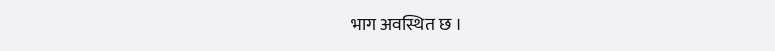भाग अवस्थित छ ।